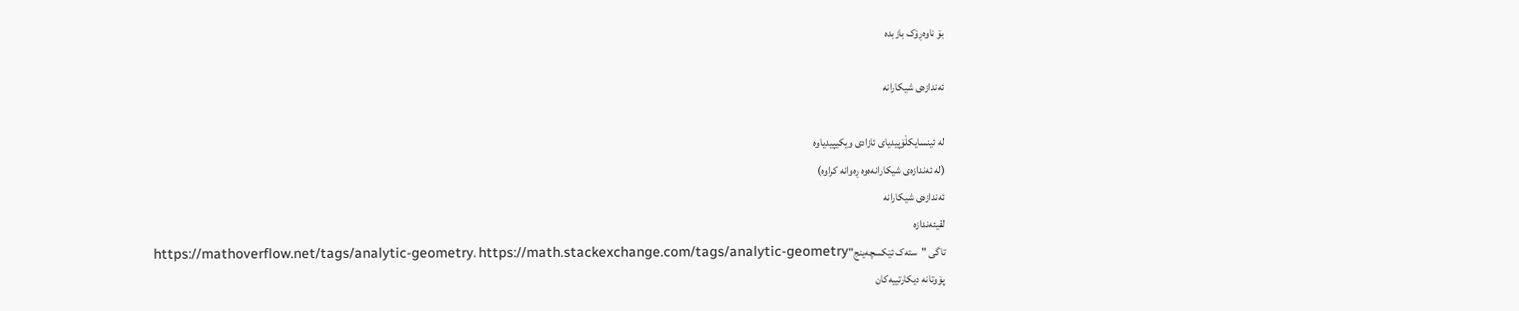بۆ ناوەڕۆک بازبدە

ئەندازەی شیکارانە

لە ئینسایکڵۆپیدیای ئازادی ویکیپیدیاوە
(لە ئەندازەی شیكارانەەوە ڕەوانە کراوە)
ئەندازەی شیکارانە
لقیئەندازە
تاگی "ستەک ئێکسچەینج"https://mathoverflow.net/tags/analytic-geometry، https://math.stackexchange.com/tags/analytic-geometry
پۆوتانە دیکارتییەکان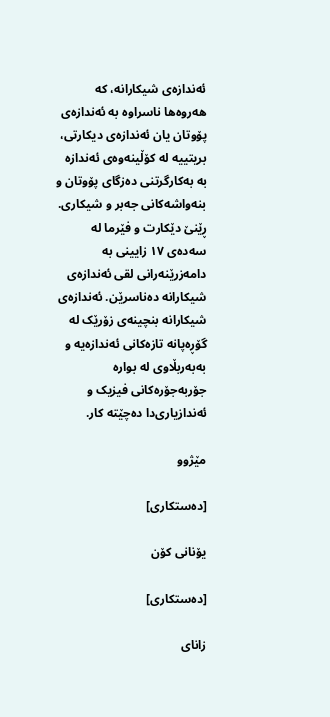ئەندازەی شیکارانە، کە ھەروەھا ناسراوە بە ئەندازەی پۆوتان یان ئەندازەی دیکارتی، بریتییە لە کۆڵینەوەی ئەندازە بە بەکارگرتنی دەزگای پۆوتان و بنەواشەکانی جەبر و شیکاری. ڕێنێ دێکارت و فێرما لە سەدەی ۱۷ زایینی بە دامەزرێنەرانی لقی ئەندازەی شیکارانە دەناسرێن. ئەندازەی شیکارانە بنچینەی زۆرێک لە گۆڕەپانە تازەکانی ئەندازەیە و بەبەربڵاوی لە بوارە جۆربەجۆرەکانی فیزیک و ئەندازیاری‌دا دەچێتە کار.

مێژوو

[دەستکاری]

یۆنانی کۆن

[دەستکاری]

زانای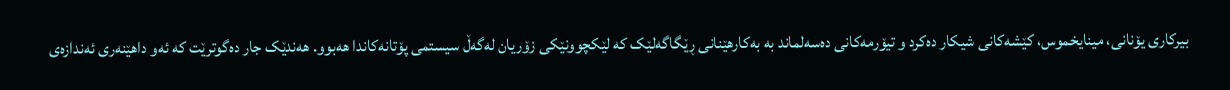بیرکاری یۆنانی، مینایخموس، کێشەکانی شیکار دەکرد و تیۆرمەکانی دەسەلماند بە بەکارھێنانی ڕێگاگەلێک کە لێکچوونێکی زۆریان لەگەڵ سیستمی پۆتانەکاندا ھەبوو. ھەندێک جار دەگوترێت کە ئەو داھێنەری ئەندازەی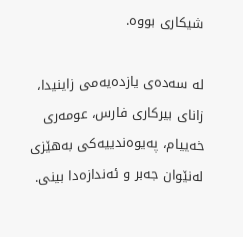شیکاری بووە.

لە سەدەی یازدەیەمی زاینیدا، زانای بیرکاری فارس، عومەری خەییام، پەیوەندییەکی بەھێزی لەنێوان جەبر و ئەندازەدا بینی.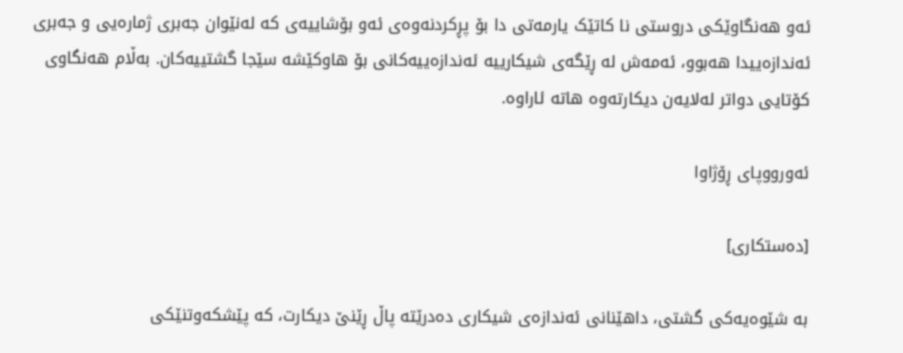ئەو ھەنگاوێکی دروستی نا کاتێک یارمەتی دا بۆ پڕکردنەوەی ئەو بۆشاییەی کە لەنێوان جەبری ژمارەیی و جەبری ئەندازەییدا ھەبوو، ئەمەش لە ڕێگەی شیکارییە ئەندازەییەکانی بۆ ھاوکێشە سێجا گشتییەکان. بەڵام ھەنگاوی کۆتایی دواتر لەلایەن دیکارتەوە ھاتە ئاراوە.

ئەورووپای ڕۆژاوا

[دەستکاری]

بە شێوەیەکی گشتی، دا‌ھێنانی ئەندازەی شیکاری دەدرێتە پاڵ ڕێنێ دیکارت، کە پێشکەوتنێکی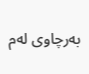بەرچاوی لەم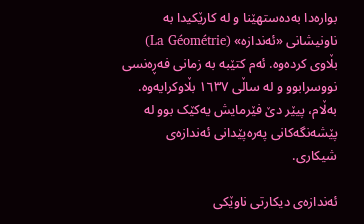بوارەدا بەدەستھێنا و لە کارێکیدا بە ناونیشانی «ئەندازە» (La Géométrie) بڵاوی کردەوە. ئەم کتێبە بە زمانی فەڕەنسی نووسرابوو و لە ساڵی ١٦٣٧ بڵاوکرایەوە. بەڵام، پیێر دێ فێرمایش یەکێک بوو لە پێشەنگەکانی پەرەپێدانی ئەندازەی شیکاری.

ئەندازەی دیکارتی ناوێکی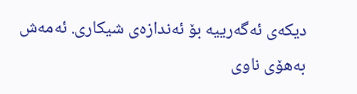دیکەی ئەگەرییە بۆ ئەندازەی شیکاری. ئەمەش بەھۆی ناوی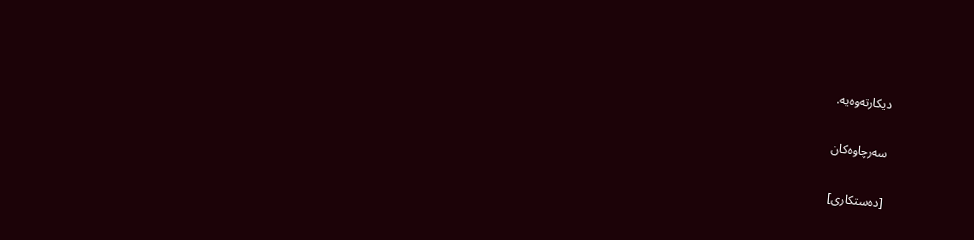دیکارتەوەیە.

سەرچاوەکان

[دەستکاری]